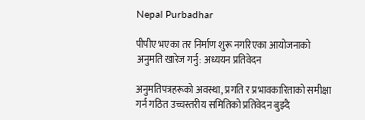Nepal Purbadhar

पीपीए भएका तर निर्माण शुरू नगरिएका आयोजनाको अनुमति खारेज गर्नु: अध्ययन प्रतिवेदन

अनुमतिपत्रहरूको अवस्था, प्रगति र प्रभावकारिताको समीक्षा गर्न गठित उच्चस्तरीय समितिको प्रतिवेदन बुझ्दै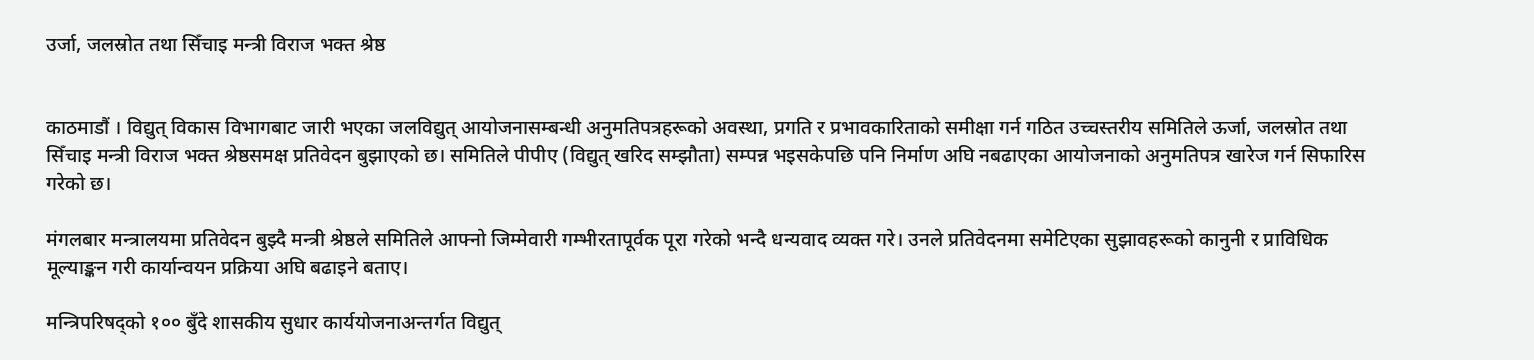उर्जा, जलस्रोत तथा सिँचाइ मन्त्री विराज भक्त श्रेष्ठ


काठमाडौं । विद्युत् विकास विभागबाट जारी भएका जलविद्युत् आयोजनासम्बन्धी अनुमतिपत्रहरूको अवस्था, प्रगति र प्रभावकारिताको समीक्षा गर्न गठित उच्चस्तरीय समितिले ऊर्जा, जलस्रोत तथा सिँचाइ मन्त्री विराज भक्त श्रेष्ठसमक्ष प्रतिवेदन बुझाएको छ। समितिले पीपीए (विद्युत् खरिद सम्झौता) सम्पन्न भइसकेपछि पनि निर्माण अघि नबढाएका आयोजनाको अनुमतिपत्र खारेज गर्न सिफारिस गरेको छ।

मंगलबार मन्त्रालयमा प्रतिवेदन बुझ्दै मन्त्री श्रेष्ठले समितिले आफ्नो जिम्मेवारी गम्भीरतापूर्वक पूरा गरेको भन्दै धन्यवाद व्यक्त गरे। उनले प्रतिवेदनमा समेटिएका सुझावहरूको कानुनी र प्राविधिक मूल्याङ्कन गरी कार्यान्वयन प्रक्रिया अघि बढाइने बताए।

मन्त्रिपरिषद्को १०० बुँदे शासकीय सुधार कार्ययोजनाअन्तर्गत विद्युत्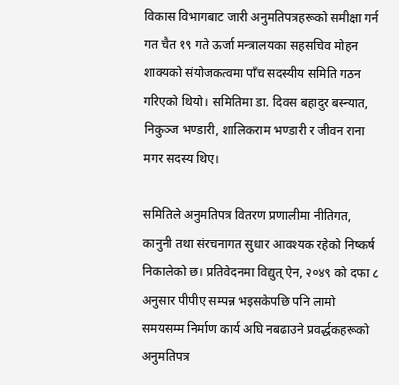विकास विभागबाट जारी अनुमतिपत्रहरूको समीक्षा गर्न गत चैत १९ गते ऊर्जा मन्त्रालयका सहसचिव मोहन शाक्यको संयोजकत्वमा पाँच सदस्यीय समिति गठन गरिएको थियो। समितिमा डा. दिवस बहादुर बस्न्यात, निकुञ्ज भण्डारी, शालिकराम भण्डारी र जीवन राना मगर सदस्य थिए।

समितिले अनुमतिपत्र वितरण प्रणालीमा नीतिगत, कानुनी तथा संरचनागत सुधार आवश्यक रहेको निष्कर्ष निकालेको छ। प्रतिवेदनमा विद्युत् ऐन, २०४९ को दफा ८ अनुसार पीपीए सम्पन्न भइसकेपछि पनि लामो समयसम्म निर्माण कार्य अघि नबढाउने प्रवर्द्धकहरूको अनुमतिपत्र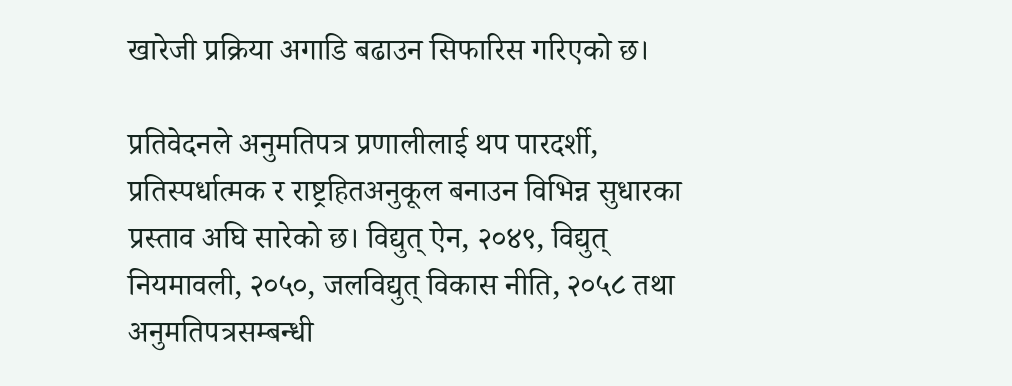खारेजी प्रक्रिया अगाडि बढाउन सिफारिस गरिएको छ।

प्रतिवेदनले अनुमतिपत्र प्रणालीलाई थप पारदर्शी, प्रतिस्पर्धात्मक र राष्ट्रहितअनुकूल बनाउन विभिन्न सुधारका प्रस्ताव अघि सारेको छ। विद्युत् ऐन, २०४९, विद्युत् नियमावली, २०५०, जलविद्युत् विकास नीति, २०५८ तथा अनुमतिपत्रसम्बन्धी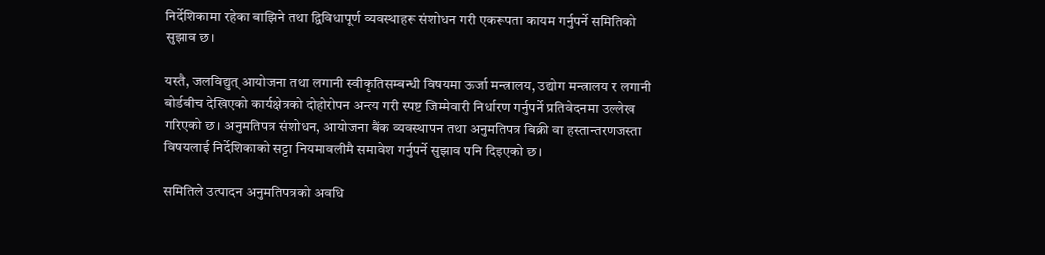निर्देशिकामा रहेका बाझिने तथा द्विविधापूर्ण व्यवस्थाहरू संशोधन गरी एकरूपता कायम गर्नुपर्ने समितिको सुझाव छ।

यस्तै, जलविद्युत् आयोजना तथा लगानी स्वीकृतिसम्बन्धी विषयमा ऊर्जा मन्त्रालय, उद्योग मन्त्रालय र लगानी बोर्डबीच देखिएको कार्यक्षेत्रको दोहोरोपन अन्त्य गरी स्पष्ट जिम्मेवारी निर्धारण गर्नुपर्ने प्रतिवेदनमा उल्लेख गरिएको छ। अनुमतिपत्र संशोधन, आयोजना बैंक व्यवस्थापन तथा अनुमतिपत्र बिक्री वा हस्तान्तरणजस्ता विषयलाई निर्देशिकाको सट्टा नियमावलीमै समावेश गर्नुपर्ने सुझाव पनि दिइएको छ।

समितिले उत्पादन अनुमतिपत्रको अवधि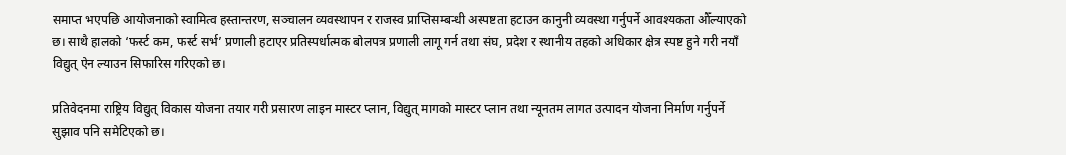समाप्त भएपछि आयोजनाको स्वामित्व हस्तान्तरण, सञ्चालन व्यवस्थापन र राजस्व प्राप्तिसम्बन्धी अस्पष्टता हटाउन कानुनी व्यवस्था गर्नुपर्ने आवश्यकता औँल्याएको छ। साथै हालको ‘फर्स्ट कम, फर्स्ट सर्भ’ प्रणाली हटाएर प्रतिस्पर्धात्मक बोलपत्र प्रणाली लागू गर्न तथा संघ, प्रदेश र स्थानीय तहको अधिकार क्षेत्र स्पष्ट हुने गरी नयाँ विद्युत् ऐन ल्याउन सिफारिस गरिएको छ।

प्रतिवेदनमा राष्ट्रिय विद्युत् विकास योजना तयार गरी प्रसारण लाइन मास्टर प्लान, विद्युत् मागको मास्टर प्लान तथा न्यूनतम लागत उत्पादन योजना निर्माण गर्नुपर्ने सुझाव पनि समेटिएको छ।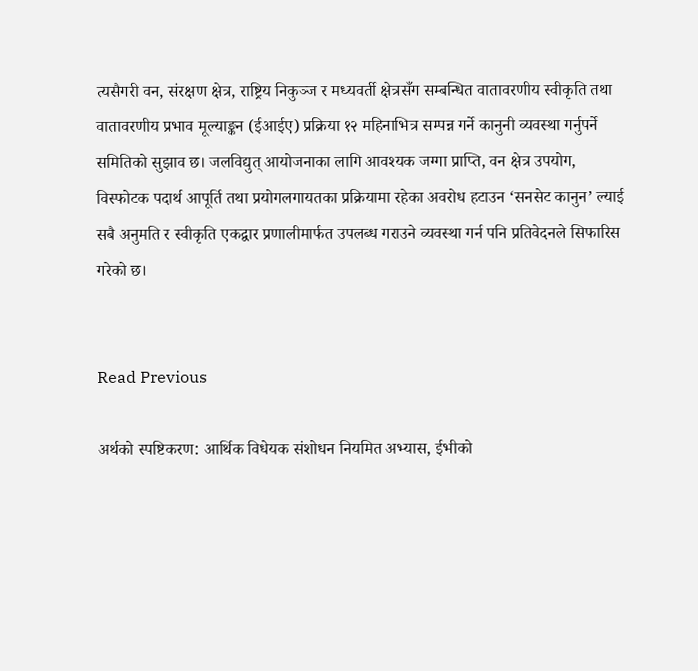त्यसैगरी वन, संरक्षण क्षेत्र, राष्ट्रिय निकुञ्ज र मध्यवर्ती क्षेत्रसँग सम्बन्धित वातावरणीय स्वीकृति तथा वातावरणीय प्रभाव मूल्याङ्कन (ईआईए) प्रक्रिया १२ महिनाभित्र सम्पन्न गर्ने कानुनी व्यवस्था गर्नुपर्ने समितिको सुझाव छ। जलविद्युत् आयोजनाका लागि आवश्यक जग्गा प्राप्ति, वन क्षेत्र उपयोग, विस्फोटक पदार्थ आपूर्ति तथा प्रयोगलगायतका प्रक्रियामा रहेका अवरोध हटाउन ‘सनसेट कानुन’ ल्याई सबै अनुमति र स्वीकृति एकद्वार प्रणालीमार्फत उपलब्ध गराउने व्यवस्था गर्न पनि प्रतिवेदनले सिफारिस गरेको छ।


Read Previous

अर्थको स्पष्टिकरण: आर्थिक विधेयक संशोधन नियमित अभ्यास, ईभीको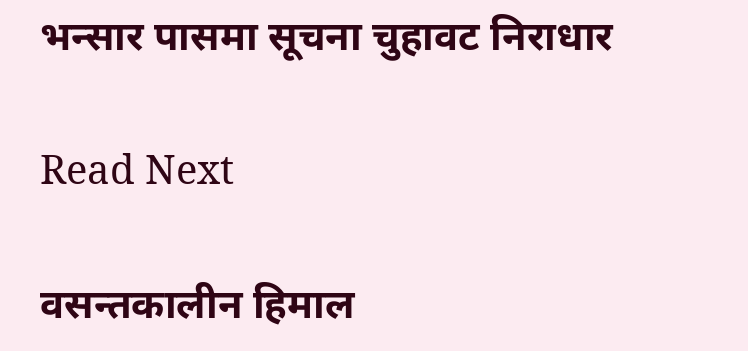भन्सार पासमा सूचना चुहावट निराधार

Read Next

वसन्तकालीन हिमाल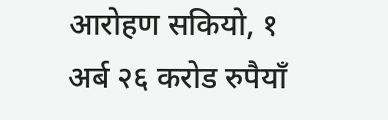आरोहण सकियो, १ अर्ब २६ करोड रुपैयाँ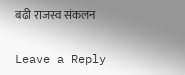बढी राजस्व संकलन

Leave a Reply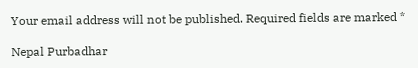Your email address will not be published. Required fields are marked *

Nepal Purbadhar